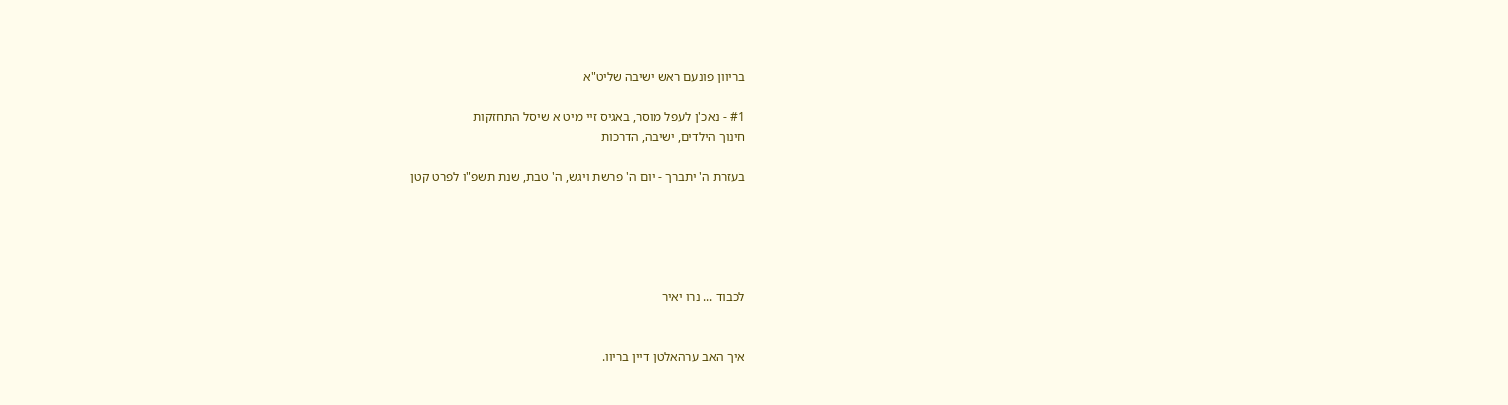בריוון פונעם ראש ישיבה שליט"א

#1 - נאכ'ן לעפל מוסר, באגיס זיי מיט א שיסל התחזקות
חינוך הילדים, ישיבה, הדרכות

בעזרת ה' יתברך - יום ה' פרשת ויגש, ה' טבת, שנת תשפ"ו לפרט קטן





לכבוד ... נרו יאיר


איך האב ערהאלטן דיין בריוו.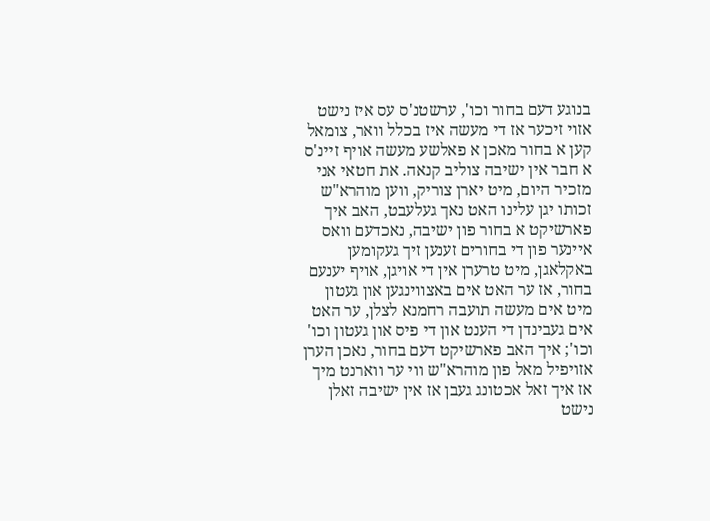בנוגע דעם בחור וכו', ערשטנ'ס עס איז נישט אזוי זיכער אז די מעשה איז בכלל וואר, צומאל קען א בחור מאכן א פאלשע מעשה אויף זיינ'ס א חבר אין ישיבה צוליב קנאה. את חטאי אני מזכיר היום, מיט יארן צוריק, ווען מוהרא"ש זכותו יגן עלינו האט נאך געלעבט, האב איך פארשיקט א בחור פון ישיבה, נאכדעם וואס איינער פון די בחורים זענען זיך געקומען באקלאגן, מיט טרערן אין די אויגן, אויף יענעם בחור, אז ער האט אים באצווינגען און געטון מיט אים מעשה תועבה רחמנא לצלן, ער האט אים געבינדן די הענט און די פיס און געטון וכו' וכו'; איך האב פארשיקט דעם בחור, נאכן הערן אזויפיל מאל פון מוהרא"ש ווי ער ווארנט מיך אז איך זאל אכטונג געבן אז אין ישיבה זאלן נישט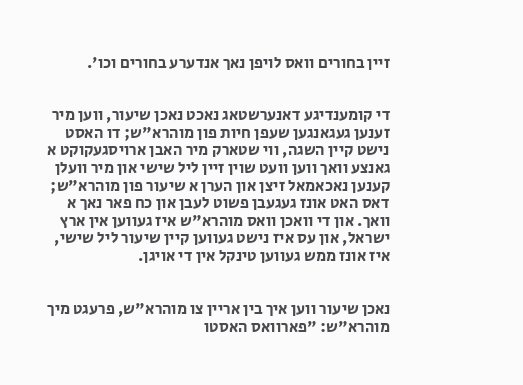זיין בחורים וואס לויפן נאך אנדערע בחורים וכו'.


די קומענדיגע דאנערשטאג נאכט נאכן שיעור, ווען מיר זענען געגאנגען שעפן חיות פון מוהרא"ש; דו האסט נישט קיין השגה, ווי שטארק מיר האבן ארויסגעקוקט א גאנצע וואך ווען וועט שוין זיין ליל שישי און מיר וועלן קענען נאכאמאל זיצן און הערן א שיעור פון מוהרא"ש; דאס האט אונז געגעבן פשוט לעבן און כח פאר נאך א וואך. און די וואכן וואס מוהרא"ש איז געווען אין ארץ ישראל, און עס איז נישט געווען קיין שיעור ליל שישי, איז אונז ממש געווען טינקל אין די אויגן.


נאכן שיעור ווען איך בין אריין צו מוהרא"ש, פרעגט מיך מוהרא"ש: "פארוואס האסטו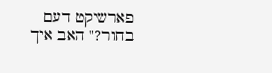פארשיקט דעם בחור?" האב איך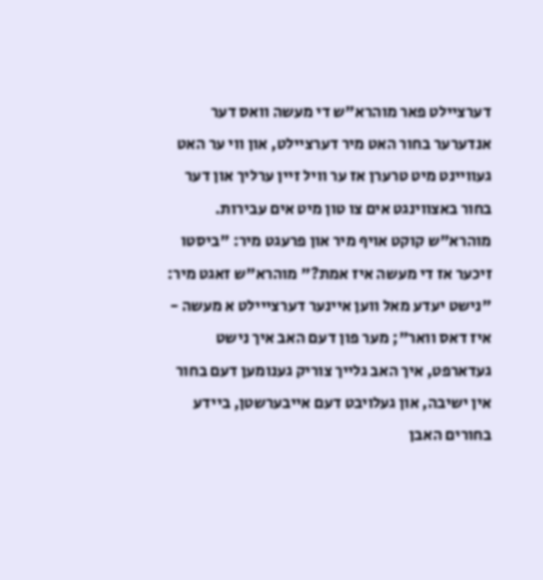דערציילט פאר מוהרא"ש די מעשה וואס דער אנדערער בחור האט מיר דערציילט, און ווי ער האט געוויינט מיט טרערן אז ער וויל זיין ערליך און דער בחור באצווינגט אים צו טון מיט אים עבירות. מוהרא"ש קוקט אויף מיר און פרעגט מיר: "ביסטו זיכער אז די מעשה איז אמת?" מוהרא"ש זאגט מיר: "נישט יעדע מאל ווען איינער דערצייילט א מעשה - איז דאס וואר"; מער פון דעם האב איך נישט געדארפט, איך האב גלייך צוריק גענומען דעם בחור אין ישיבה, און געלויבט דעם אייבערשטן, ביידע בחורים האבן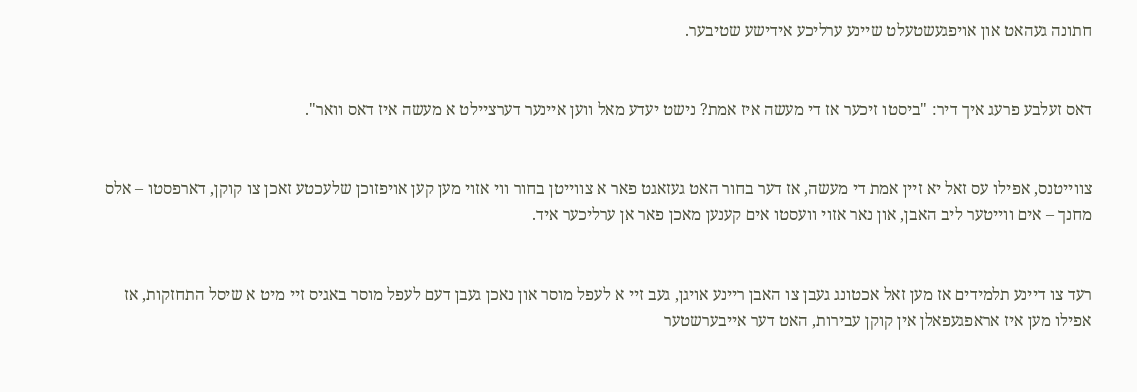חתונה געהאט און אויפגעשטעלט שיינע ערליכע אידישע שטיבער.


דאס זעלבע פרעג איך דיר: "ביסטו זיכער אז די מעשה איז אמת? נישט יעדע מאל ווען איינער דערציילט א מעשה איז דאס וואר".


צווייטנס, אפילו עס זאל יא זיין אמת די מעשה, אז דער בחור האט געזאגט פאר א צווייטן בחור ווי אזוי מען קען אויפזוכן שלעכטע זאכן צו קוקן, דארפסטו – אלס מחנך – אים ווייטער ליב האבן, און נאר אזוי וועסטו אים קענען מאכן פאר אן ערליכער איד.


רעד צו דיינע תלמידים אז מען זאל אכטונג געבן צו האבן ריינע אויגן, געב זיי א לעפל מוסר און נאכן געבן דעם לעפל מוסר באגיס זיי מיט א שיסל התחזקות, אז אפילו מען איז אראפגעפאלן אין קוקן עבירות, האט דער אייבערשטער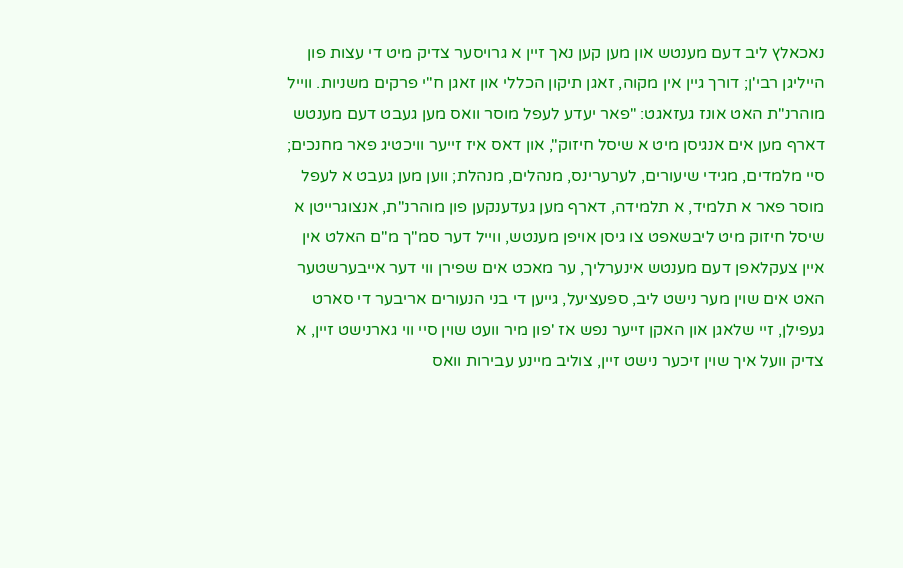נאכאלץ ליב דעם מענטש און מען קען נאך זיין א גרויסער צדיק מיט די עצות פון הייליגן רבי'ן; דורך גיין אין מקוה, זאגן תיקון הכללי און זאגן ח"י פרקים משניות. ווייל מוהרנ"ת האט אונז געזאגט: "פאר יעדע לעפל מוסר וואס מען געבט דעם מענטש דארף מען אים אנגיסן מיט א שיסל חיזוק", און דאס איז זייער וויכטיג פאר מחנכים; סיי מלמדים, מגידי שיעורים, לערערינס, מנהלים, מנהלת; ווען מען געבט א לעפל מוסר פאר א תלמיד, א תלמידה, דארף מען געדענקען פון מוהרנ"ת, אנצוגרייטן א שיסל חיזוק מיט ליבשאפט צו גיסן אויפן מענטש, ווייל דער סמ"ך מ"ם האלט אין איין צעקלאפן דעם מענטש אינערליך, ער מאכט אים שפירן ווי דער אייבערשטער האט אים שוין מער נישט ליב, ספעציעל, גייען די בני הנעורים אריבער די סארט געפילן, זיי שלאגן און האקן זייער נפש אז 'פון מיר וועט שוין סיי ווי גארנישט זיין, א צדיק וועל איך שוין זיכער נישט זיין, צוליב מיינע עבירות וואס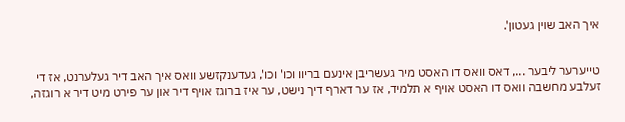איך האב שוין געטון'.


טייערער ליבער ..., דאס וואס דו האסט מיר געשריבן אינעם בריוו וכו' וכו', געדענקזשע וואס איך האב דיר געלערנט, אז די זעלבע מחשבה וואס דו האסט אויף א תלמיד, אז ער דארף דיך נישט, ער איז ברוגז אויף דיר און ער פירט מיט דיר א רוגזה,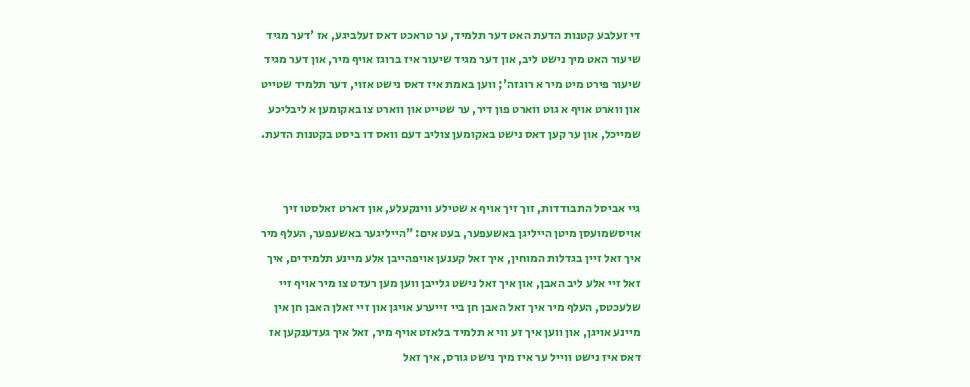די זעלבע קטנות הדעת האט דער תלמיד, ער טראכט דאס זעלביגע, אז 'דער מגיד שיעור האט מיך נישט ליב, און דער מגיד שיעור איז ברוגז אויף מיר, און דער מגיד שיעור פירט מיט מיר א רוגזה'; ווען באמת איז דאס נישט אזוי, דער תלמיד שטייט און ווארט אויף א גוט ווארט פון דיר, ער שטייט און ווארט צו באקומען א ליבליכע שמייכל, און ער קען דאס נישט באקומען צוליב דעם וואס דו ביסט בקטנות הדעת.


גיי אביסל התבודדות, זוך זיך אויף א שטילע ווינקעלע, און דארט זאלסטו זיך אויסשמועסן מיטן הייליגן באשעפער, בעט אים: "הייליגער באשעפער, העלף מיר איך זאל זיין בגדלות המוחין, איך זאל קענען אויפהייבן אלע מיינע תלמידים, איך זאל זיי אלע ליב האבן, און איך זאל נישט גלייבן ווען מען רעדט צו מיר אויף זיי שלעכטס, העלף מיר איך זאל האבן חן ביי זייערע אויגן און זיי זאלן האבן חן אין מיינע אויגן, און ווען איך זע ווי א תלמיד בלאזט אויף מיר, זאל איך געדענקען אז דאס איז נישט ווייל ער איז מיך נישט גורס, איך זאל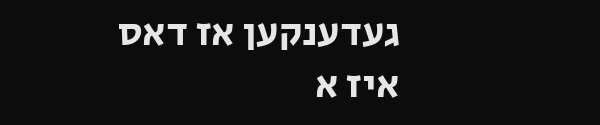געדענקען אז דאס איז א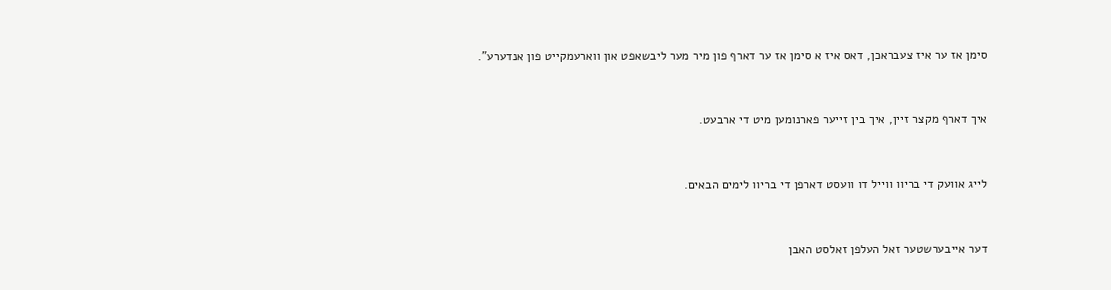סימן אז ער איז צעבראכן, דאס איז א סימן אז ער דארף פון מיר מער ליבשאפט און ווארעמקייט פון אנדערע".


איך דארף מקצר זיין, איך בין זייער פארנומען מיט די ארבעט.


לייג אוועק די בריוו ווייל דו וועסט דארפן די בריוו לימים הבאים.


דער אייבערשטער זאל העלפן זאלסט האבן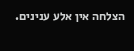הצלחה אין אלע ענינים.